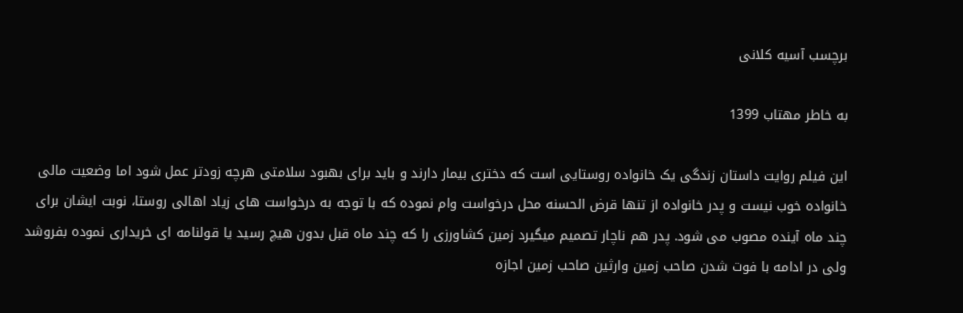برچسب آسیه کلانی

به خاطر مهتاب 1399

این فیلم روایت داستان زندگی یک خانواده روستایی است که دختری بیمار دارند و باید برای بهبود سلامتی هرچه زودتر عمل شود اما وضعیت مالی خانواده خوب نیست و پدر خانواده از تنها قرض الحسنه محل درخواست وام نموده که با توجه به درخواست های زیاد اهالی روستا، نوبت ایشان برای چند ماه آینده مصوب می شود. پدر هم ناچار تصمیم میگیرد زمین کشاورزی را که چند ماه قبل بدون هیچ رسید یا قولنامه ای خریداری نموده بفروشد ولی در ادامه با فوت شدن صاحب زمین وارثین صاحب زمین اجازه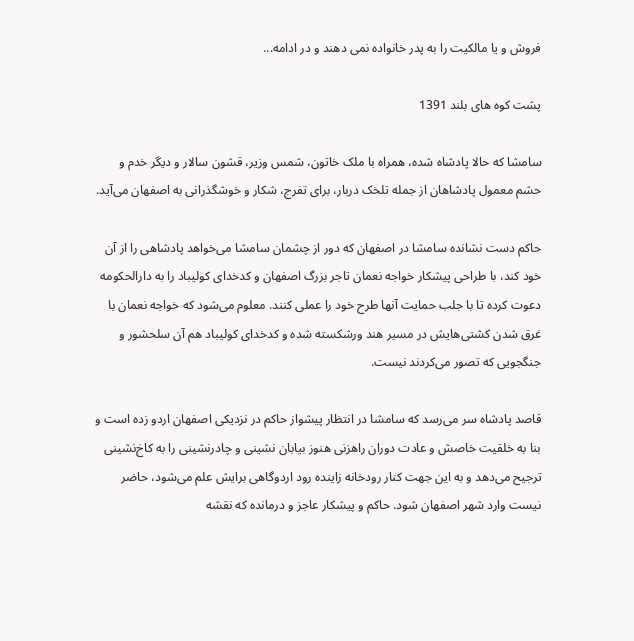فروش و یا مالکیت را به پدر خانواده نمی دهند و در ادامه...

پشت کوه های بلند 1391

سامشا که حالا پادشاه شده، همراه با ملک خاتون، شمس وزیر، قشون سالار و دیگر خدم و حشم معمول پادشاهان از جمله تلخک دربار، برای تفرج، شکار و خوشگذرانی به اصفهان می‌آید.

حاکم دست نشانده سامشا در اصفهان که دور از چشمان سامشا می‌خواهد پادشاهی را از آن خود کند، با طراحی پیشکار خواجه نعمان تاجر بزرگ اصفهان و کدخدای کولیباد را به دارالحکومه دعوت کرده تا با جلب حمایت آنها طرح خود را عملی کنند. معلوم می‌شود که خواجه نعمان با غرق شدن کشتی‌هایش در مسیر هند ورشکسته شده و کدخدای کولیباد هم آن سلحشور و جنگجویی که تصور می‌کردند نیست.

قاصد پادشاه سر می‌رسد که سامشا در انتظار پیشواز حاکم در نزدیکی اصفهان اردو زده است و بنا به خلقیت خاصش و عادت دوران راهزنی هنوز بیابان نشینی و چادرنشینی را به کاخ‌نشینی ترجیح می‌دهد و به این جهت کنار رودخانه زاینده رود اردوگاهی برایش علم می‌شود، حاضر نیست وارد شهر اصفهان شود. حاکم و پیشکار عاجز و درمانده که نقشه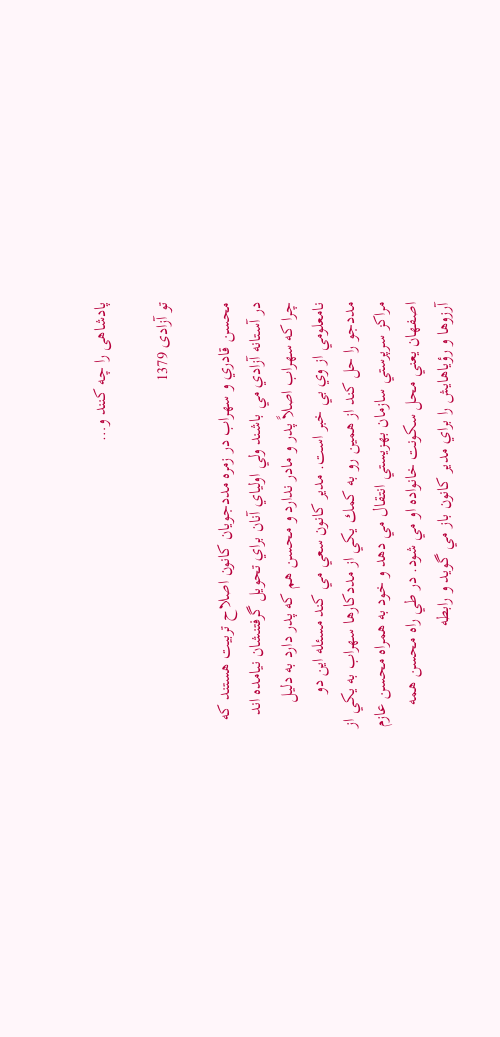پادشاهی را چه کنند و…

تو آزادی 1379

محسن قادري و سهراب در زمره مددجويان كانون اصلاح تربيت هستند كه در آستانه آزادي مي باشند ولي اولياي آنان براي تحويل گرفتنشان نيامده اند چرا كه سهراب اصلاً پدر و مادر ندارد و محسن هم كه پدر دارد به دليل نامعلومي از وي بي خبر است. مدير كانون سعي مي كند مسئله اين دو مددجو را حل كند از همين رو به كمك يكي از مددكارها سهراب به يكي از مراكز سرپرستي سازمان بهزيستي انتقال مي دهد و خود به همراه محسن عازم اصفهان يعني محل سكونت خانواده او مي شود. در طي راه محسن همه آرزوها و رؤياهايش را براي مدير كانون باز مي گويد و رابطه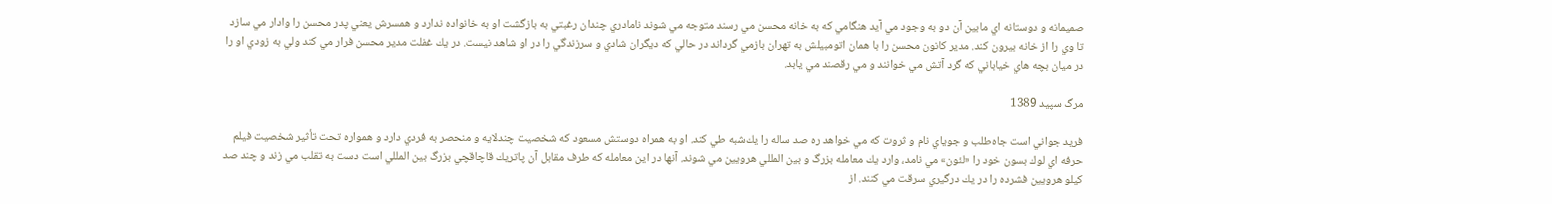صميمانه و دوستانه اي مابين آن دو به وجود مي آيد هنگامي كه به خانه محسن مي رسند متوجه مي شوند نامادري چندان رغبتي به بازگشت او به خانواده ندارد و همسرش يعني پدر محسن را وادار مي سازد تا وي را از خانه بيرون كند. مدير كانون محسن را با همان اتومبيلش به تهران بازمي گرداند در حالي كه ديگران شادي و سرزندگي را در او شاهد نيست. در يك غفلت مدير محسن فرار مي كند ولي به زودي او را در ميان بچه هاي خياباني كه گرد آتش مي خوانند و مي رقصند مي يابد.

مرگ سپید 1389

فريد جواني است جاه‌طلب و جوياي نام و ثروت كه مي خواهد ره صد ساله را يك‌شبه طي كند. او به همراه دوستش مسعود كه شخصيت چندلايه و منحصر به فردي دارد و همواره تحت تأثير شخصيت فيلم حرفه اي لوك بسون خود را «لئون» مي نامد، وارد يك معامله بزرگ و بين المللي هرويين مي شوند. آنها در اين معامله كه طرف مقابل آن پاتريك قاچاقچي بزرگ بين المللي است دست به تقلب مي زند و چند صد كيلو هرويين فشرده را در يك درگيري سرقت مي كنند. از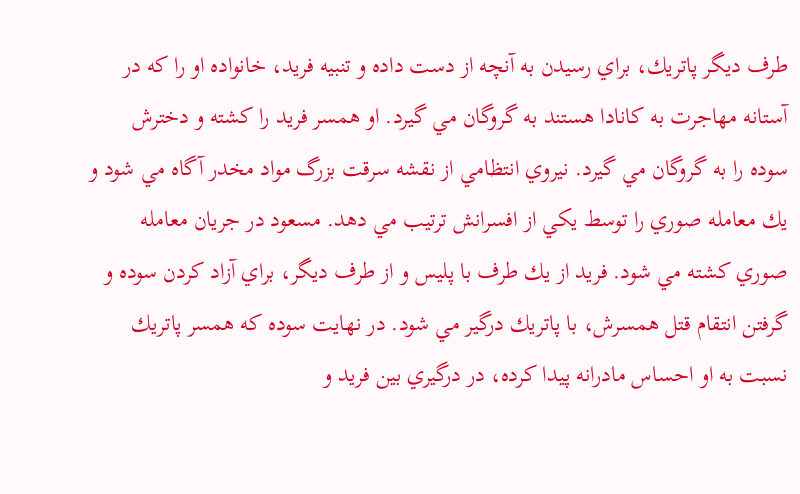طرف ديگر پاتريك، براي رسيدن به آنچه از دست داده و تنبيه فريد، خانواده او را كه در آستانه مهاجرت به كانادا هستند به گروگان مي گيرد. او همسر فريد را كشته و دخترش سوده را به گروگان مي گيرد. نيروي انتظامي از نقشه سرقت بزرگ مواد مخدر آگاه مي شود و يك معامله صوري را توسط يكي از افسرانش ترتيب مي دهد. مسعود در جريان معامله صوري كشته مي شود. فريد از يك طرف با پليس و از طرف ديگر، براي آزاد كردن سوده و گرفتن انتقام قتل همسرش، با پاتريك درگير مي شود. در نهايت سوده كه همسر پاتريك نسبت به او احساس مادرانه پيدا كرده، در درگيري بين فريد و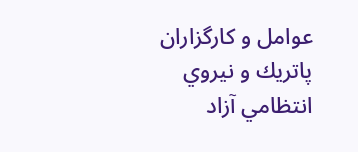عوامل و كارگزاران پاتريك و نيروي انتظامي آزاد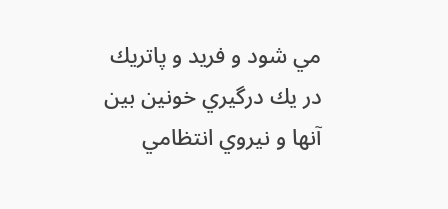مي شود و فريد و پاتريك در يك درگيري خونين بين آنها و نيروي انتظامي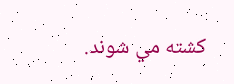كشته مي شوند.